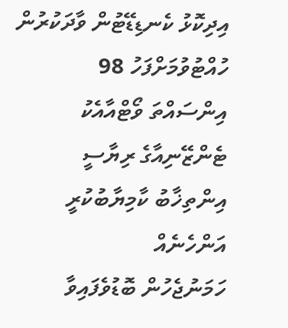އިދިކޮޅު ކެނޑިޑޭޓުން ވާދަކުރުން ހުއްޓުވުމަށްފަހު 98 އިންސައްތަ ވޯޓްއާއެކު ޓެންޒޭނިއާގެ ރިޔާސީ އިންތިޚާބު ކާމިޔާބުކުރީ އަންހެނެއް
ހަމަނުޖެހުން ބޮޑުވެފައިވާ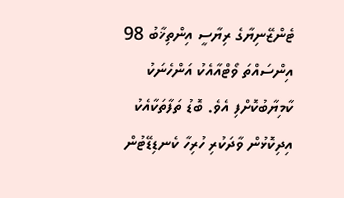ޓެންޒޭނިޔާގެ ރިޔާސީ އިންތިޚާބު 98 އިންސައްތަ ވޯޓްއާއެކު އަންހެނަކު ކާމިޔާބުކޮށްފި އެވެ. ބޮޑު ތަފާތަކާއެކު އިދިކޮޅުން ވާދަކުރި ހުރިހާ ކެނޑިޑޭޓުން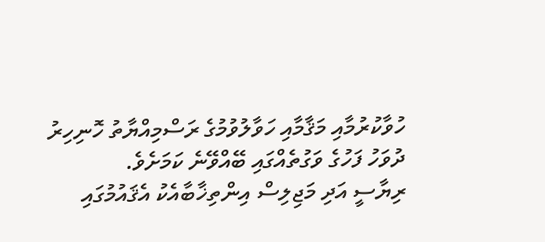ހުވާކުރުމާއި މަޤާމާއި ހަވާލުވުމުގެ ރަސްމިއްޔާތު ހޮނިހިރު ދުވަހު ފަހުގެ ވަގުތެއްގައި ބޭއްވޭނެ ކަމަށެވެ.
ރިޔާސީ އަދި މަޖިލިސް އިންތިޚާބާއެކު އެޤައުމުގައި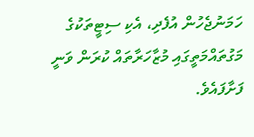ހަމަނުޖެހުން އުފެދި، އެކި ސިޓީތަކުގެ މަގުތައްމަތީގައި މުޒާހަރާތައް ކުރަން ވަނީ ފަށާފައެވެ.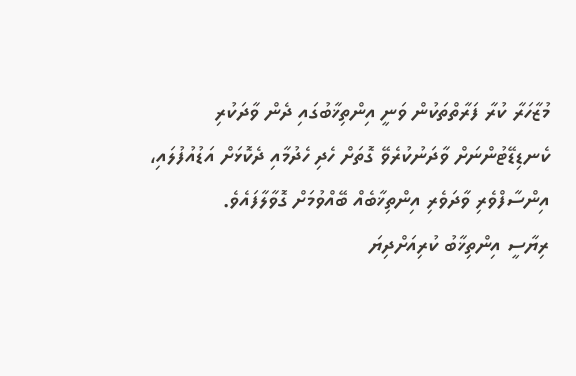މުޒާހަރާ ކުރާ ފަރާތްތަކުން ވަނީ އިންތިޚާބުގައި ދެން ވާދަކުރި ކެނޑިޑޭޓުންނަށް ވާދަނުކުރެވޭ ގޮތަށް ހެދި ހެދުމާއި ދެކޮޅަށް އަޑުއުފުލައި، އިންސާފްވެރި ވާދަވެރި އިންތިޚާބެއް ބޭއްވުމަށް ގޮވާލާފައެވެ.
ރިޔާސީ އިންތިޚާބު ކުރިއަށްދިޔަ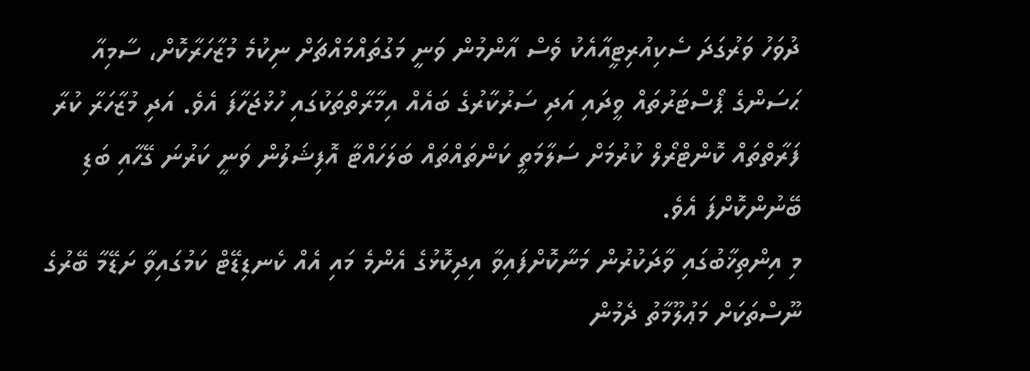ދުވަހު ވަރުގަދަ ސެކިއުރިޓީއާއެކު ވެސް އާންމުން ވަނީ މަގުތައްމައްޗަށް ނިކުމެ މުޒާހަރާކޮށް، ސާމިއާ ޙަސަންގެ ޕޯސްޓަރުތައް ވީދައި އަދި ސަރުކާރުގެ ބައެއް އިމާރާތްތަކުގައި ހުޅުޖަހާފަ އެވެ. އަދި މުޒާހަރާ ކުރާ ފަރާތްތައް ކޮންޓްރޯލް ކުރުމަށް ސަލާމަތީ ކަންތައްތައް ބަލަހައްޓާ އޮފިޝަލުން ވަނީ ކަރުނަ ގޭހާއި ބަޑި ބޭނުންކޮށްފަ އެވެ.
މި އިންތިޚާބުގައި ވާދަކުރުން މަނާކޮށްފައިވާ އިދިކޮޅުގެ އެންމެ މައި އެއް ކެނޑިޑޭޓް ކަމުގައިވާ ށަޑޭމާ ބޭރުގެ ނޫސްތަކަށް މަޢުލޫމާތު ދެމުން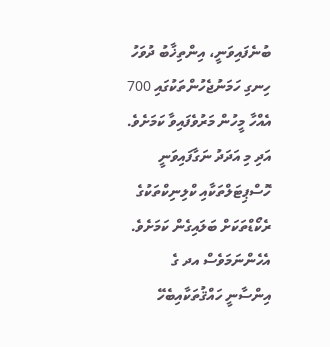ބުނެފައިވަނީ، އިންތިޚާބު ދުވަހު ހިނގި ހަމަނުޖެހުންތަކުގައި 700 އެއްހާ މީހުން މަރުވެފައިވާ ކަމަށެވެ. އަދި މި އަދަދު ނަގާފައިވަނީ ހޮސްޕިޓަލްތަކާއި ކްލިނިކްތަކުގެ ރެކޯޑްތަކަށް ބަލައިގެން ކަމަށެވެ. އެހެންނަމަވެސް އދ ގެ އިންސާނީ ހައްޤުތަކާއިބެހޭ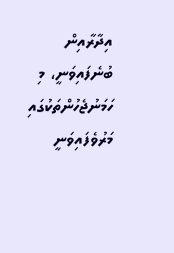އިދާރާއިން ބުނެފައިވަނީ، މި ހަމަނުޖެހުންތަކުގައި މަރުވެފައިވަނީ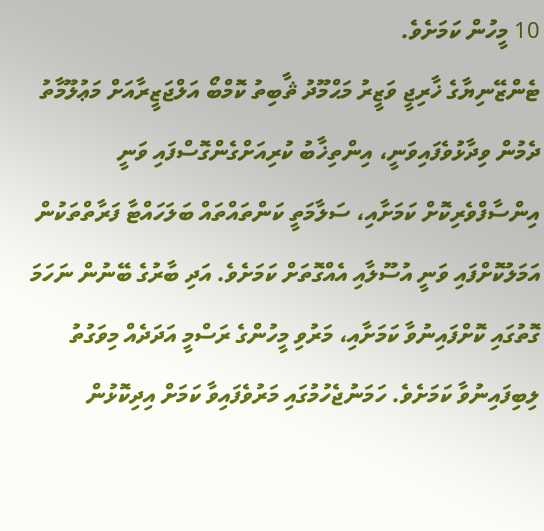10 މީހުން ކަމަށެވެ.
ޓެންޒޭނިޔާގެ ޚާރިޖީ ވަޒީރު މަޙްމޫދު ޘާބިތު ކޮމްބޯ އަލްޖަޒީރާއަށް މަޢުލޫމާތު ދެމުން ވިދާޅުވެފައިވަނީ، އިންތިޚާބު ކުރިއަށްގެންގޮސްފައި ވަނީ އިންސާފްވެރިކޮށް ކަމަށާއި، ސަލާމަތީ ކަންތައްތައް ބަލަހައްޓާ ފަރާތްތަކުން އަމަލުކޮށްފައި ވަނީ އުސޫލާއި އެއްގޮތަށް ކަމަށެވެ. އަދި ބާރުގެ ބޭނުން ނަހަމަ ގޮތުގައި ކޮށްފައިނުވާ ކަމަށާއި، މަރުވި މީހުންގެ ރަސްމީ އަދަދެއް މިވަގުތު ލިބިފައިނުވާ ކަމަށެވެ. ހަމަނުޖެހުމުގައި މަރުވެފައިވާ ކަމަށް އިދިކޮޅުން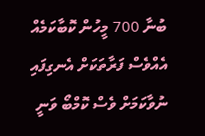ބުނާ 700 މީހުން ކޮބާކަމެއް އެއްވެސް ފަރާތަކަށް އެނގިފައި ނުވާކަމަށް ވެސް ކޮމްބޯ ވަނީ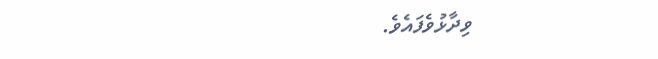ވިދާޅުވެފައެވެ.